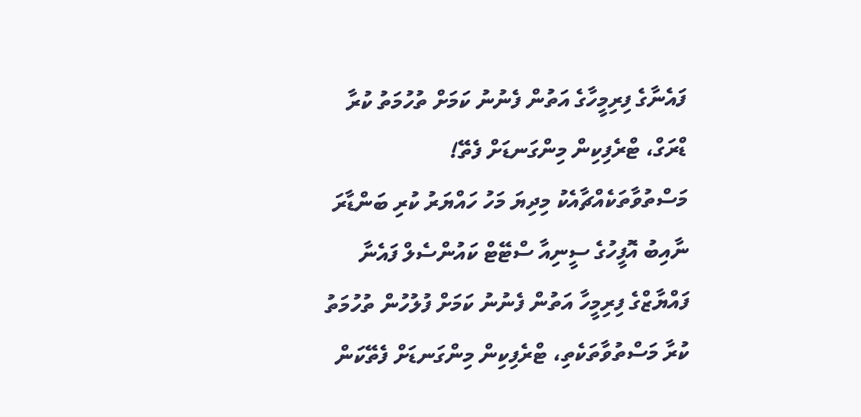ފައެނާގެ ފިރިމީހާގެ އަތުން ފެނުނު ކަމަށް ތުހުމަތު ކުރާ ޑްރަގް، ޓްރެފިކިން މިންގަނޑަށް ފެތޭ!
މަސްތުވާތަކެއްޗާއެކު މިދިޔަ މަހު ހައްޔަރު ކުރި ބަންޑާރަ ނާއިބު އޮފީހުގެ ސީނިއާ ސްޓޭޓް ކައުންސެލް ފައެނާ ފައްޔާޒްގެ ފިރިމީހާ އަތުން ފެނުނު ކަމަށް ފުލުހުން ތުހުމަތު ކުރާ މަސްތުވާތަކެތި، ޓްރެފިކިން މިންގަނޑަށް ފެތޭކަން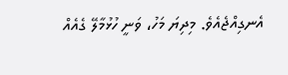އެނގިއްޖެއެވެ. މިދިޔަ މަހު، ވަނީ ހުޅުމާލޭ ގެއެއް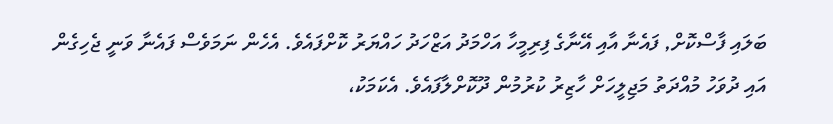ބަލައި ފާސްކޮށް, ފައެނާ އާއި އޭނާގެ ފިރިމީހާ އަހްމަދު އަޒްހަދު ހައްޔަރު ކޮށްފައެވެ. އެހެން ނަމަވެސް ފައެނާ ވަނީ ޖެހިގެން އައި ދުވަހު މުއްދަތު މަޖިލީހަށް ހާޒިރު ކުރުމުން ދޫކޮށްލާފައެވެ. އެކަމަކު،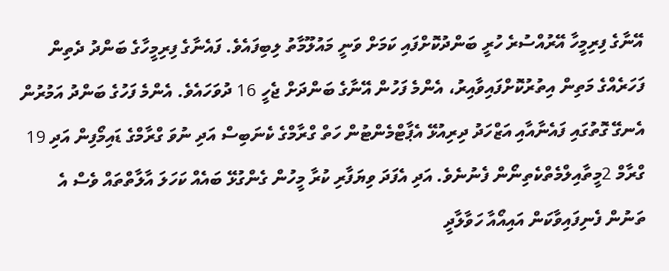އޭނާގެ ފިރިމީހާ އޭރުއްސުރެ ހުރީ ބަންދުކޮށްފައި ކަމަށް ވަނީ މައުލޫމާތު ލިބިފައެވެ. ފައެނާގެ ފިރިމީހާގެ ބަންދު ދެތިން ފަހަރެއްގެ މަތިން އިތުރުކޮށްފައިވާއިރު، އެންމެ ފަހުން އޭނާގެ ބަންދަށް ޖެހީ 16 ދުވަހައެވެ. އެންމެ ފަހުގެ ބަންދު އަމުރުން އެނގޭ ގޮތުގައި ފައެނާއާއި އަޒްހަދު ދިރިއުޅޭ އެޕާޓްމެންޓުން ހަތް ގްރާމްގެ ކެނަބިސް އަދި ނުވަ ގްރާމްގެ ޑައިމޯފިން އަދި 19 ގްރާމް 2މީތާއިލްމެތްކެތިނޯން ފެނުނެވެ. އަދި އެފަދަ ވިޔަފާރި ކުރާ މީހުން ގެންގުޅޭ ބައެއް ކަހަލަ އާލާތްތައް ވެސް އެ ތަނުން ފެނިފައިވާކަން އައިއޯއާ ހަވާލާދީ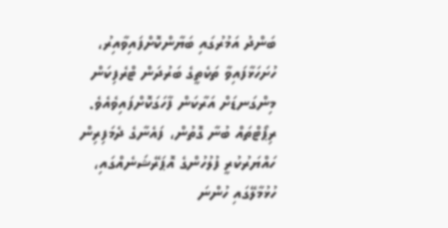ބަންދު އަމުރުގައި ބަޔާންކޮށްފައިވާއިރު، ހުށަހަޅާފައިވާ ތަކެތީގެ ބަރުދަން ޓްރެފިކަން މިންގަނޑަށް އަރާކަން ފާހަގަކޮށްފައިވެއެވެ. ރިޕޯޓްތައް ބުނާ ގޮތުން، ފައެނާގެ ދެމަފިރިން ހައްޔަރުކުރީ ފުލުހުންގެ އޮޕަރޭޝަނެއްގައި، ހުޅުމާލޭގައި ހުންނަ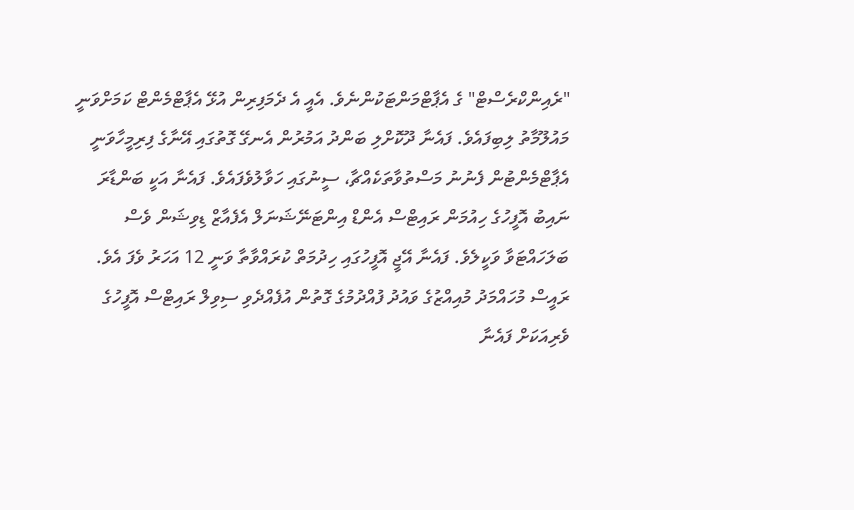"ރެއިންކްރެސްޓް" ގެ އެޕާޓްމަންޓަކުންނެވެ. އެއީ އެ ދެމަފިރިން އުޅޭ އެޕާޓްމެންޓް ކަމަށްވަނީ މައުލޫމާތު ލިބިފައެވެ. ފައެނާ ދޫކޮށްލި ބަންދު އަމުރުން އެނގޭ ގޮތުގައި އޭނާގެ ފިރިމީހާވަނީ އެޕާޓްމެންޓުން ފެނުނު މަސްތުވާތަކެއްޗާ، ސީނުގައި ހަވާލުވެފައެވެ. ފައެނާ އަކީ ބަންޑާރަ ނައިބު އޮފީހުގެ ހިއުމަން ރައިޓްސް އެންޑް އިންޓަނޭޝަނަލް އެފެއާޒް ޑިވިޝަން ވެސް ބަލަހައްޓަވާ ވަކީލެވެ. ފައެނާ އޭޖީ އޮފީހުގައި ހިދުމަތް ކުރައްވާތާ ވަނީ 12 އަހަރު ވެފަ އެވެ. ރައީސް މުހައްމަދު މުއިއްޒުގެ ވައުދު ފުއްދުމުގެ ގޮތުން އުފެއްދެވި ސިވިލް ރައިޓްސް އޮފީހުގެ ވެރިއަކަށް ފައެނާ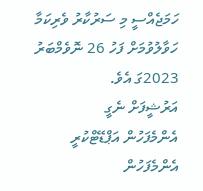ހަމަޖެއްސީ މި ސަރުކާރު ވެރިކަމާ ހަވާލުވުމަށް ފަހު 26 ނޮވެމްބަރު 2023ގަ އެވެ.
އަރުޝީފަށް ނެގީ
އެންމެފަހުން އަޕްޑޭޓްކުރީ
އެންމެފަހުން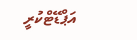އަޕްޑޭޓްކުރީ